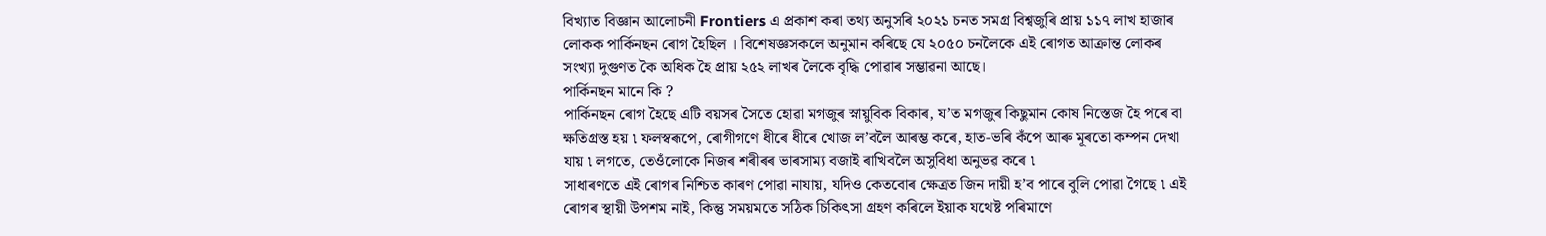বিখ্যাত বিজ্ঞান আলোচনী Frontiers এ প্ৰকাশ কৰা তথ্য অনুসৰি ২০২১ চনত সমগ্ৰ বিশ্বজুৰি প্ৰায় ১১৭ লাখ হাজাৰ লোকক পাৰ্কিনছন ৰোগ হৈছিল । বিশেষজ্ঞসকলে অনুমান কৰিছে যে ২০৫০ চনলৈকে এই ৰোগত আক্ৰান্ত লোকৰ সংখ্যা দুগুণত কৈ অধিক হৈ প্ৰায় ২৫২ লাখৰ লৈকে বৃদ্ধি পোৱাৰ সম্ভাৱনা আছে।
পাৰ্কিনছন মানে কি ?
পাৰ্কিনছন ৰোগ হৈছে এটি বয়সৰ সৈতে হোৱা মগজুৰ স্নায়ুবিক বিকাৰ, য’ত মগজুৰ কিছুমান কোষ নিস্তেজ হৈ পৰে বা ক্ষতিগ্ৰস্ত হয় ৷ ফলস্বৰূপে, ৰোগীগণে ধীৰে ধীৰে খোজ ল’বলৈ আৰম্ভ কৰে, হাত-ভৰি কঁপে আৰু মূৰতো কম্পন দেখা যায় ৷ লগতে, তেওঁলোকে নিজৰ শৰীৰৰ ভাৰসাম্য বজাই ৰাখিবলৈ অসুবিধা অনুভৱ কৰে ৷
সাধাৰণতে এই ৰোগৰ নিশ্চিত কাৰণ পোৱা নাযায়, যদিও কেতবোৰ ক্ষেত্ৰত জিন দায়ী হ’ব পাৰে বুলি পোৱা গৈছে ৷ এই ৰোগৰ স্থায়ী উপশম নাই, কিন্তু সময়মতে সঠিক চিকিৎসা গ্ৰহণ কৰিলে ইয়াক যথেষ্ট পৰিমাণে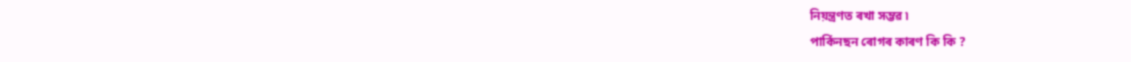নিয়ন্ত্ৰণত ৰখা সম্ভৱ ৷
পাৰ্কিনছন ৰোগৰ কাৰণ কি কি ?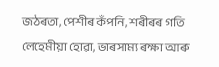জঠৰতা, পেশীৰ কঁপনি, শৰীৰৰ গতি লেহেমীয়া হোৱা, ভাৰসাম্য ৰক্ষা আৰু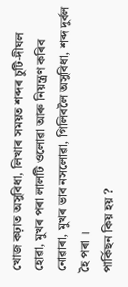খোজ কঢ়াত অসুবিধা, লিখাৰ সময়ত শব্দৰ চুটি-দীঘল হোৱা, মুখৰ পৰা লালটি ওলোৱা আৰু নিয়ন্ত্ৰণ কৰিব নোৱাৰা, মুখৰ ভাব নসলোৱা, গিলিবলৈ অসুবিধা, শব্দ দুৰ্বল হৈ পৰা ।
পাৰ্কিছন কিয় হয় ?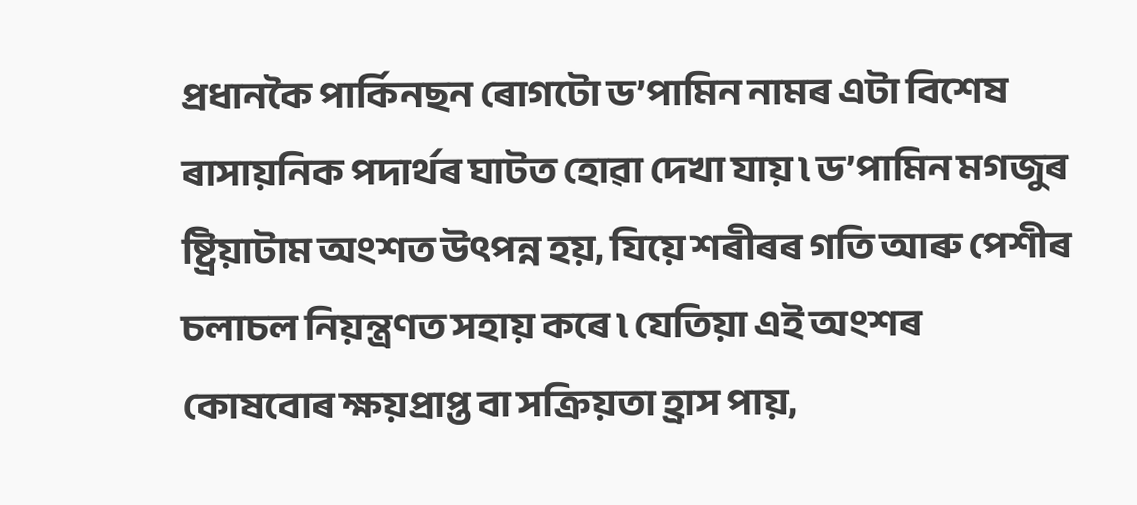প্ৰধানকৈ পাৰ্কিনছন ৰোগটো ড’পামিন নামৰ এটা বিশেষ ৰাসায়নিক পদাৰ্থৰ ঘাটত হোৱা দেখা যায় ৷ ড’পামিন মগজুৰ ষ্ট্ৰিয়াটাম অংশত উৎপন্ন হয়, যিয়ে শৰীৰৰ গতি আৰু পেশীৰ চলাচল নিয়ন্ত্ৰণত সহায় কৰে ৷ যেতিয়া এই অংশৰ কোষবোৰ ক্ষয়প্রাপ্ত বা সক্ৰিয়তা হ্ৰাস পায়,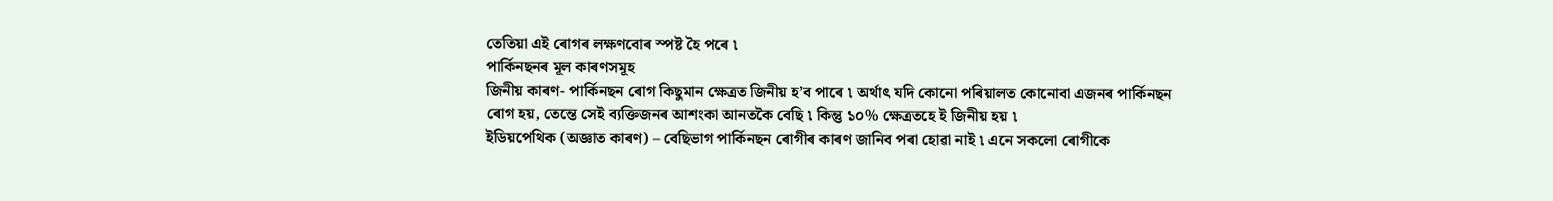তেতিয়া এই ৰোগৰ লক্ষণবোৰ স্পষ্ট হৈ পৰে ৷
পাৰ্কিনছনৰ মূল কাৰণসমূহ
জিনীয় কাৰণ- পাৰ্কিনছন ৰোগ কিছুমান ক্ষেত্ৰত জিনীয় হ’ব পাৰে ৷ অৰ্থাৎ যদি কোনো পৰিয়ালত কোনোবা এজনৰ পাৰ্কিনছন ৰোগ হয়, তেন্তে সেই ব্যক্তিজনৰ আশংকা আনতকৈ বেছি ৷ কিন্তু ১০% ক্ষেত্ৰতহে ই জিনীয় হয় ৷
ইডিয়পেথিক (অজ্ঞাত কাৰণ) – বেছিভাগ পাৰ্কিনছন ৰোগীৰ কাৰণ জানিব পৰা হোৱা নাই ৷ এনে সকলো ৰোগীকে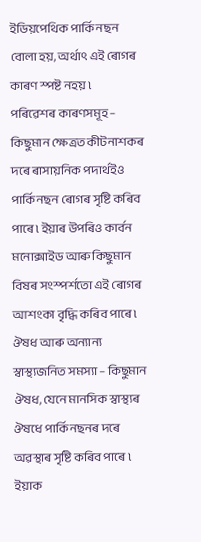ইডিয়পেথিক পাৰ্কিনছন বোলা হয়, অৰ্থাৎ এই ৰোগৰ কাৰণ স্পষ্ট নহয় ৷
পৰিৱেশৰ কাৰণসমূহ – কিছুমান ক্ষেত্ৰত কীটনাশকৰ দৰে ৰাসায়নিক পদাৰ্থইও পাৰ্কিনছন ৰোগৰ সৃষ্টি কৰিব পাৰে ৷ ইয়াৰ উপৰিও কাৰ্বন মনোক্সাইড আৰু কিছুমান বিষৰ সংস্পৰ্শতো এই ৰোগৰ আশংকা বৃদ্ধি কৰিব পাৰে ৷
ঔষধ আৰু অন্যান্য স্বাস্থ্যজনিত সমস্যা – কিছুমান ঔষধ, যেনে মানসিক স্বাস্থ্যৰ ঔষধে পাৰ্কিনছনৰ দৰে অৱস্থাৰ সৃষ্টি কৰিব পাৰে ৷ ইয়াক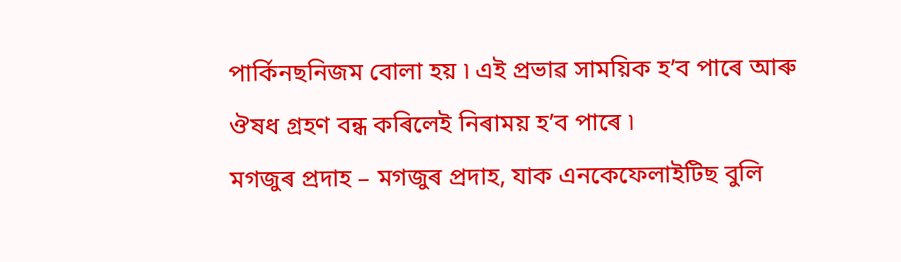পাৰ্কিনছনিজম বোলা হয় ৷ এই প্ৰভাৱ সাময়িক হ’ব পাৰে আৰু ঔষধ গ্ৰহণ বন্ধ কৰিলেই নিৰাময় হ’ব পাৰে ৷
মগজুৰ প্ৰদাহ – মগজুৰ প্ৰদাহ, যাক এনকেফেলাইটিছ বুলি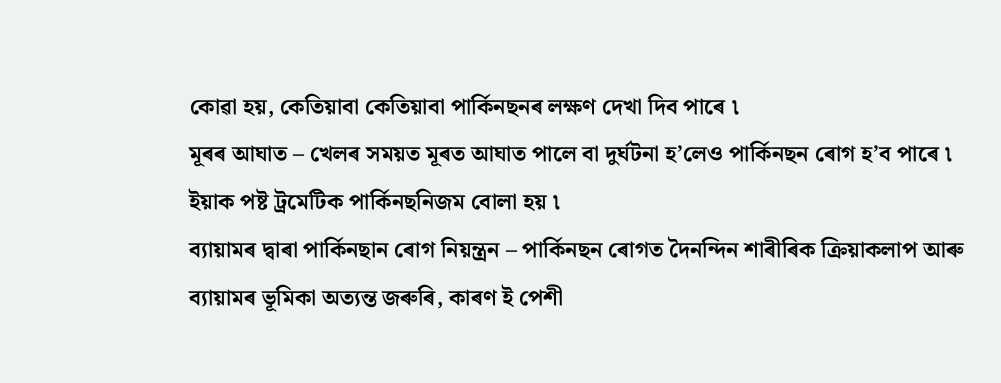কোৱা হয়, কেতিয়াবা কেতিয়াবা পাৰ্কিনছনৰ লক্ষণ দেখা দিব পাৰে ৷
মূৰৰ আঘাত – খেলৰ সময়ত মূৰত আঘাত পালে বা দুৰ্ঘটনা হ’লেও পাৰ্কিনছন ৰোগ হ’ব পাৰে ৷ ইয়াক পষ্ট ট্ৰমেটিক পাৰ্কিনছনিজম বোলা হয় ৷
ব্যায়ামৰ দ্বাৰা পাৰ্কিনছান ৰোগ নিয়ন্ত্ৰন – পাৰ্কিনছন ৰোগত দৈনন্দিন শাৰীৰিক ক্ৰিয়াকলাপ আৰু ব্যায়ামৰ ভূমিকা অত্যন্ত জৰুৰি, কাৰণ ই পেশী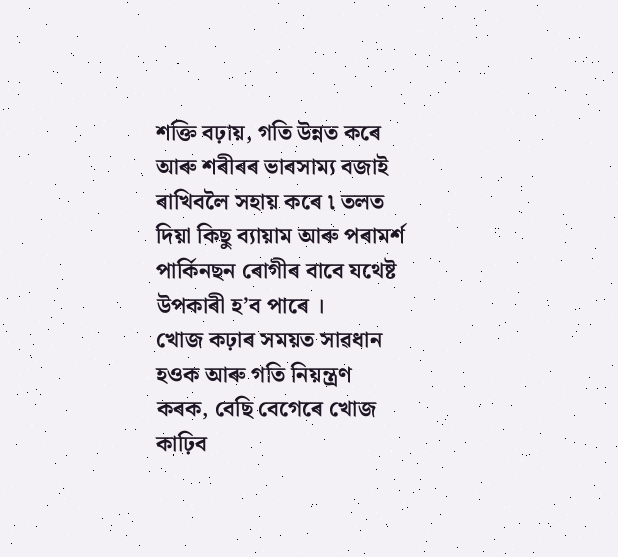শক্তি বঢ়ায়, গতি উন্নত কৰে আৰু শৰীৰৰ ভাৰসাম্য বজাই ৰাখিবলৈ সহায় কৰে ৷ তলত দিয়া কিছু ব্যায়াম আৰু পৰামৰ্শ পাৰ্কিনছন ৰোগীৰ বাবে যথেষ্ট উপকাৰী হ’ব পাৰে ।
খোজ কঢ়াৰ সময়ত সাৱধান হওক আৰু গতি নিয়ন্ত্ৰণ কৰক, বেছি বেগেৰে খোজ কাঢ়িব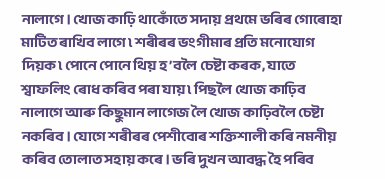নালাগে। খোজ কাঢ়ি থাকোঁতে সদায় প্ৰথমে ভৰিৰ গোৰোহা মাটিত ৰাখিব লাগে ৷ শৰীৰৰ ভংগীমাৰ প্ৰতি মনোযোগ দিয়ক ৷ পোনে পোনে থিয় হ’বলৈ চেষ্টা কৰক, যাতে শ্বাফলিং ৰোধ কৰিব পৰা যায় ৷ পিছলৈ খোজ কাঢ়িব নালাগে আৰু কিছুমান লাগেজ লৈ খোজ কাঢ়িবলৈ চেষ্টা নকৰিব। যোগে শৰীৰৰ পেশীবোৰ শক্তিশালী কৰি নমনীয় কৰিব তোলাত সহায় কৰে। ভৰি দুখন আবদ্ধ হৈ পৰিব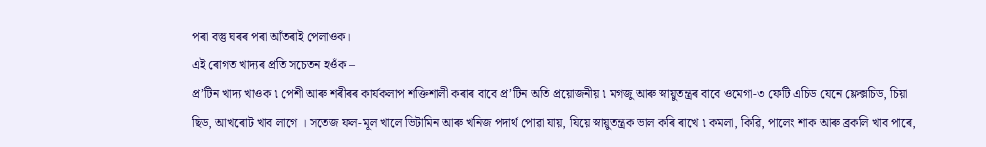পৰা বস্তু ঘৰৰ পৰা আঁতৰাই পেলাওক।
এই ৰোগত খাদ্যৰ প্ৰতি সচেতন হওঁক –
প্ৰ’টিন খাদ্য খাওক ৷ পেশী আৰু শৰীৰৰ কাৰ্যকলাপ শক্তিশালী কৰাৰ বাবে প্ৰ’টিন অতি প্ৰয়োজনীয় ৷ মগজু আৰু স্নায়ুতন্ত্ৰৰ বাবে ওমেগা-৩ ফেটি এচিড যেনে ফ্লেক্সচিড, চিয়া ছিড, আখৰোট খাব লাগে । সতেজ ফল-মূল খালে ভিটামিন আৰু খনিজ পদাৰ্থ পোৱা যায়, যিয়ে স্নায়ুতন্ত্ৰক ভাল কৰি ৰাখে ৷ কমলা, কিৱি, পালেং শাক আৰু ব্ৰকলি খাব পাৰে,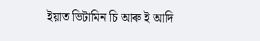ইয়াত ভিটামিন চি আৰু ই আদি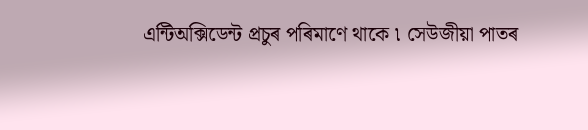এন্টিঅক্সিডেন্ট প্ৰচুৰ পৰিমাণে থাকে ৷ সেউজীয়া পাতৰ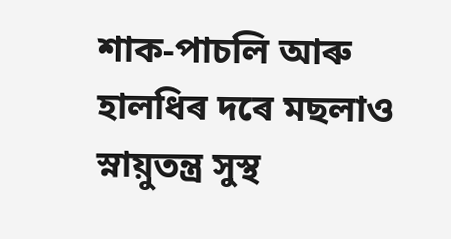শাক-পাচলি আৰু হালধিৰ দৰে মছলাও স্নায়ুতন্ত্ৰ সুস্থ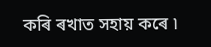কৰি ৰখাত সহায় কৰে ৷